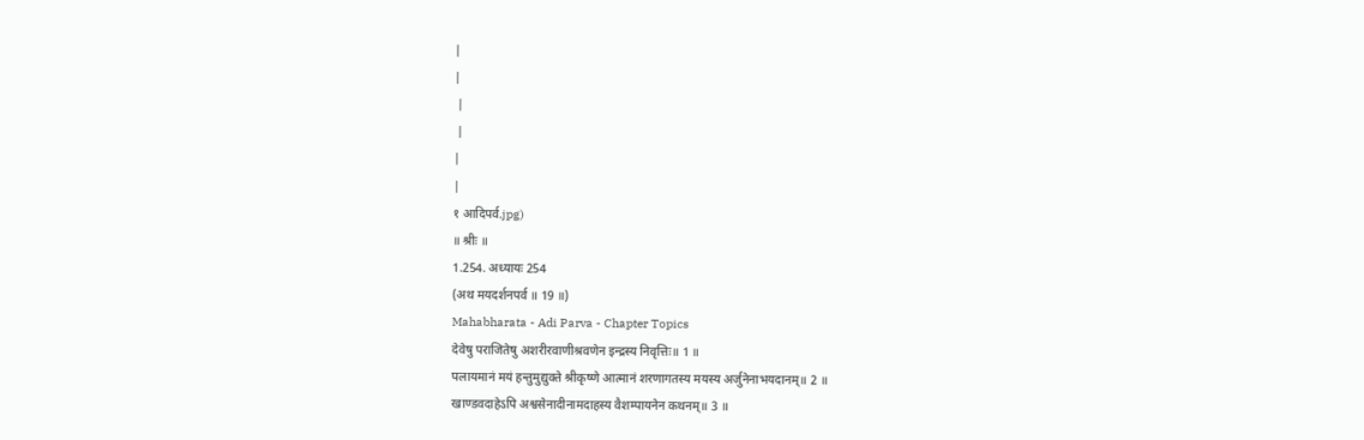|
|
 |
 |
|
|
१ आदिपर्व.jpg)
॥ श्रीः ॥
1.254. अध्यायः 254
(अथ मयदर्शनपर्व ॥ 19 ॥)
Mahabharata - Adi Parva - Chapter Topics
देवेषु पराजितेषु अशरीरवाणीश्रवणेन इन्द्रस्य निवृत्तिः॥ 1 ॥
पलायमानं मयं हन्तुमुद्युक्ते श्रीकृष्णे आत्मानं शरणागतस्य मयस्य अर्जुनेनाभयदानम्॥ 2 ॥
खाण्डवदाहेऽपि अश्वसेनादीनामदाहस्य वैशम्पायनेन कथनम्॥ 3 ॥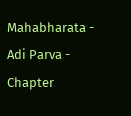Mahabharata - Adi Parva - Chapter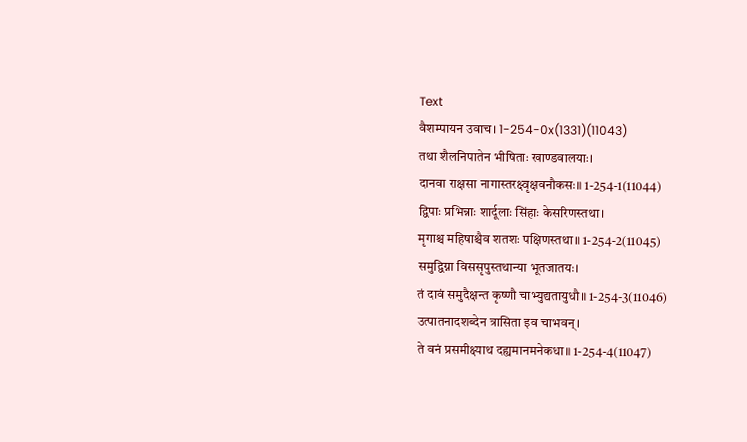Text
वैशम्पायन उवाच। 1-254-0x(1331)(11043)
तथा शैलनिपातेन भीषिताः खाण्डवालयाः।
दानवा राक्षसा नागास्तरक्ष्वृक्षवनौकसः॥ 1-254-1(11044)
द्विपाः प्रभिन्नाः शार्दूलाः सिंहाः केसरिणस्तथा।
मृगाश्च महिषाश्चैव शतशः पक्षिणस्तथा॥ 1-254-2(11045)
समुद्विग्ना विससृपुस्तथान्या भूतजातयः।
तं दावं समुदैक्षन्त कृष्णौ चाभ्युद्यतायुधौ॥ 1-254-3(11046)
उत्पातनादशब्देन त्रासिता इव चाभवन्।
ते वनं प्रसमीक्ष्याथ दह्यमानमनेकधा॥ 1-254-4(11047)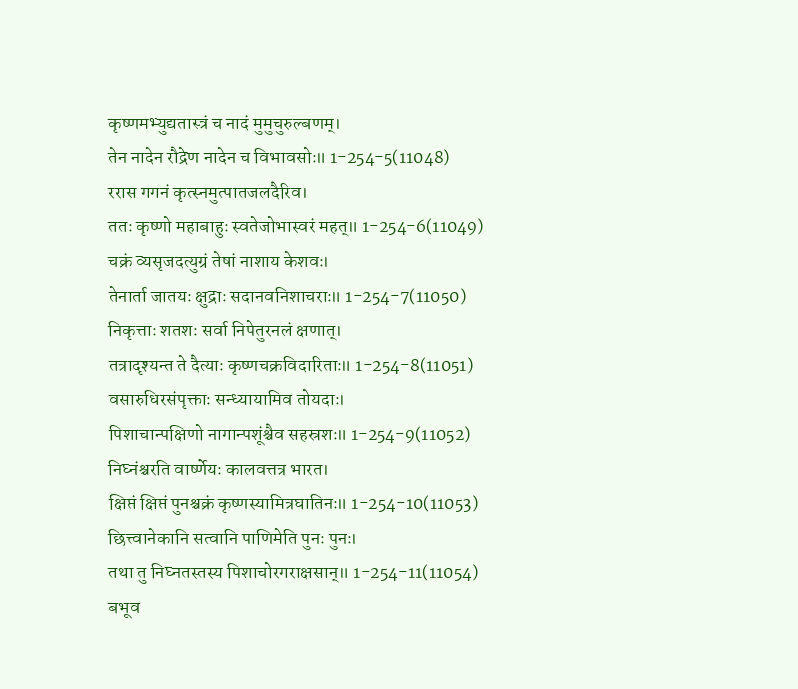कृष्णमभ्युद्यतास्त्रं च नादं मुमुचुरुल्बणम्।
तेन नादेन रौद्रेण नादेन च विभावसोः॥ 1-254-5(11048)
ररास गगनं कृत्स्नमुत्पातजलदैरिव।
ततः कृष्णो महाबाहुः स्वतेजोभास्वरं महत्॥ 1-254-6(11049)
चक्रं व्यसृजदत्युग्रं तेषां नाशाय केशवः।
तेनार्ता जातयः क्षुद्राः सदानवनिशाचराः॥ 1-254-7(11050)
निकृत्ताः शतशः सर्वा निपेतुरनलं क्षणात्।
तत्रादृश्यन्त ते दैत्याः कृष्णचक्रविदारिताः॥ 1-254-8(11051)
वसारुधिरसंपृक्ताः सन्ध्यायामिव तोयदाः।
पिशाचान्पक्षिणो नागान्पशूंश्चैव सहस्रशः॥ 1-254-9(11052)
निघ्नंश्चरति वार्ष्णेयः कालवत्तत्र भारत।
क्षिप्तं क्षिप्तं पुनश्चक्रं कृष्णस्यामित्रघातिनः॥ 1-254-10(11053)
छित्त्वानेकानि सत्वानि पाणिमेति पुनः पुनः।
तथा तु निघ्नतस्तस्य पिशाचोरगराक्षसान्॥ 1-254-11(11054)
बभूव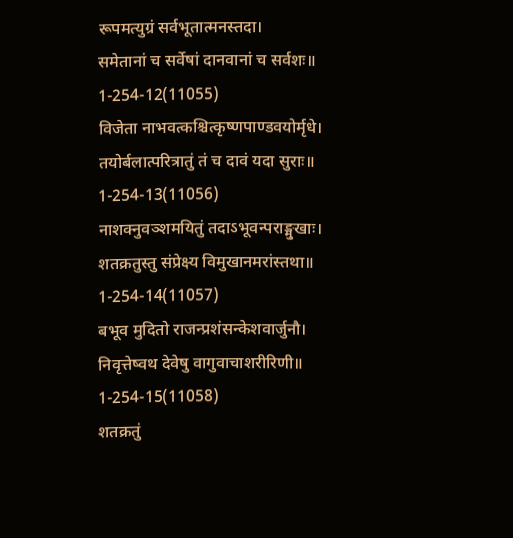रूपमत्युग्रं सर्वभूतात्मनस्तदा।
समेतानां च सर्वेषां दानवानां च सर्वशः॥ 1-254-12(11055)
विजेता नाभवत्कश्चित्कृष्णपाण्डवयोर्मृधे।
तयोर्बलात्परित्रातुं तं च दावं यदा सुराः॥ 1-254-13(11056)
नाशक्नुवञ्शमयितुं तदाऽभूवन्पराङ्मुखाः।
शतक्रतुस्तु संप्रेक्ष्य विमुखानमरांस्तथा॥ 1-254-14(11057)
बभूव मुदितो राजन्प्रशंसन्केशवार्जुनौ।
निवृत्तेष्वथ देवेषु वागुवाचाशरीरिणी॥ 1-254-15(11058)
शतक्रतुं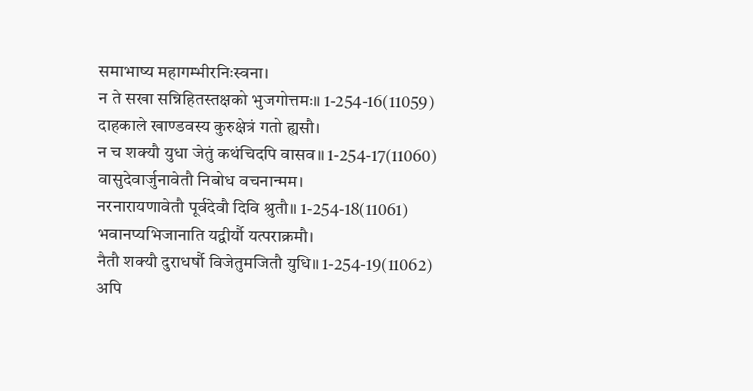समाभाष्य महागम्भीरनिःस्वना।
न ते सखा सन्निहितस्तक्षको भुजगोत्तमः॥ 1-254-16(11059)
दाहकाले खाण्डवस्य कुरुक्षेत्रं गतो ह्यसौ।
न च शक्यौ युधा जेतुं कथंचिदपि वासव॥ 1-254-17(11060)
वासुदेवार्जुनावेतौ निबोध वचनान्मम।
नरनारायणावेतौ पूर्वदेवौ दिवि श्रुतौ॥ 1-254-18(11061)
भवानप्यभिजानाति यद्वीर्यौ यत्पराक्रमौ।
नैतौ शक्यौ दुराधर्षौ विजेतुमजितौ युधि॥ 1-254-19(11062)
अपि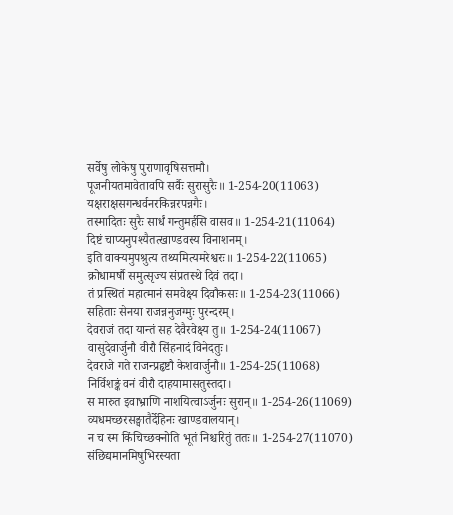सर्वेषु लोकेषु पुराणावृषिसत्तमौ।
पूजनीयतमावेतावपि सर्वैः सुरासुरैः॥ 1-254-20(11063)
यक्षराक्षसगन्धर्वनरकिन्नरपन्नगैः।
तस्मादितः सुरैः सार्धं गन्तुमर्हसि वासव॥ 1-254-21(11064)
दिष्टं चाप्यनुपश्यैतत्खाण्डवस्य विनाशनम्।
इति वाक्यमुपश्रुत्य तथ्यमित्यमरेश्वरः॥ 1-254-22(11065)
क्रोधामर्षौ समुत्सृज्य संप्रतस्थे दिवं तदा।
तं प्रस्थितं महात्मानं समवेक्ष्य दिवौकसः॥ 1-254-23(11066)
सहिताः सेनया राजन्ननुजग्मुः पुरन्दरम्।
देवराजं तदा यान्तं सह देवैरवेक्ष्य तु॥ 1-254-24(11067)
वासुदेवार्जुनौ वीरौ सिंहनादं विनेदतुः।
देवराजे गते राजन्प्रहृष्टौ केशवार्जुनौ॥ 1-254-25(11068)
निर्विशङ्कं वनं वीरौ दाहयामासतुस्तदा।
स मारुत इवाभ्राणि नाशयित्वाऽर्जुनः सुरान्॥ 1-254-26(11069)
व्यधमच्छरसङ्घातैर्देहिनः खाण्डवालयान्।
न च स्म किंचिच्छक्नोति भूतं निश्चरितुं ततः॥ 1-254-27(11070)
संछिद्यमानमिषुभिरस्यता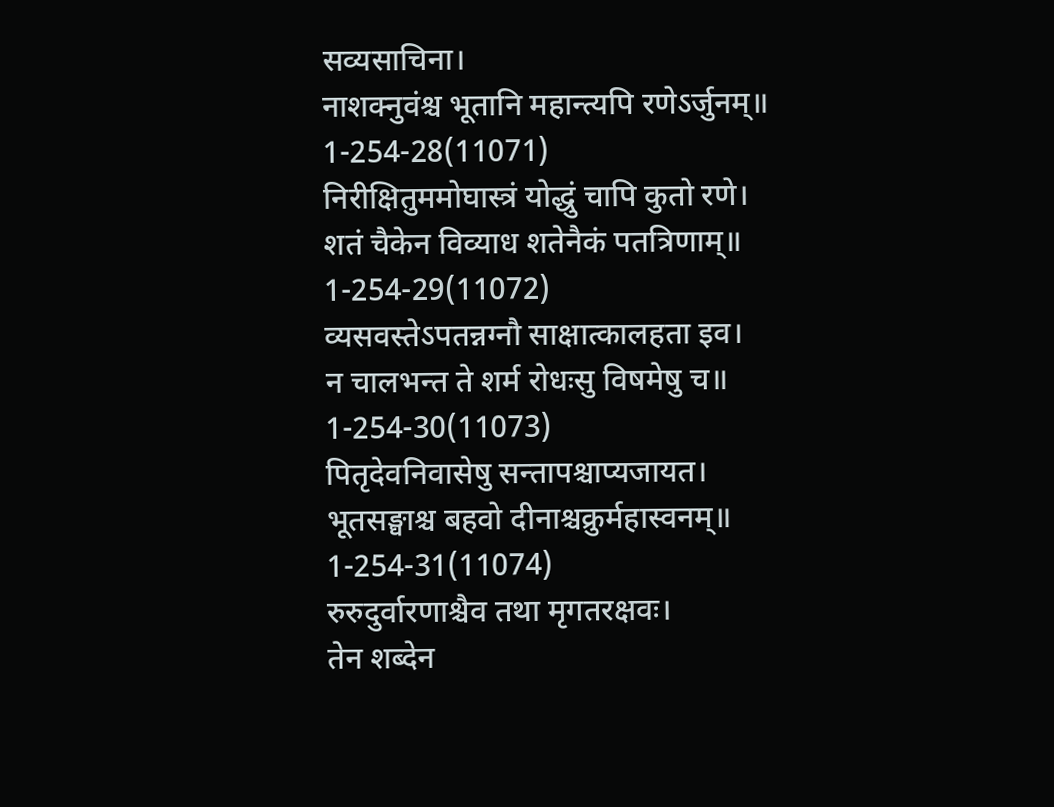सव्यसाचिना।
नाशक्नुवंश्च भूतानि महान्त्यपि रणेऽर्जुनम्॥ 1-254-28(11071)
निरीक्षितुममोघास्त्रं योद्धुं चापि कुतो रणे।
शतं चैकेन विव्याध शतेनैकं पतत्रिणाम्॥ 1-254-29(11072)
व्यसवस्तेऽपतन्नग्नौ साक्षात्कालहता इव।
न चालभन्त ते शर्म रोधःसु विषमेषु च॥ 1-254-30(11073)
पितृदेवनिवासेषु सन्तापश्चाप्यजायत।
भूतसङ्घाश्च बहवो दीनाश्चक्रुर्महास्वनम्॥ 1-254-31(11074)
रुरुदुर्वारणाश्चैव तथा मृगतरक्षवः।
तेन शब्देन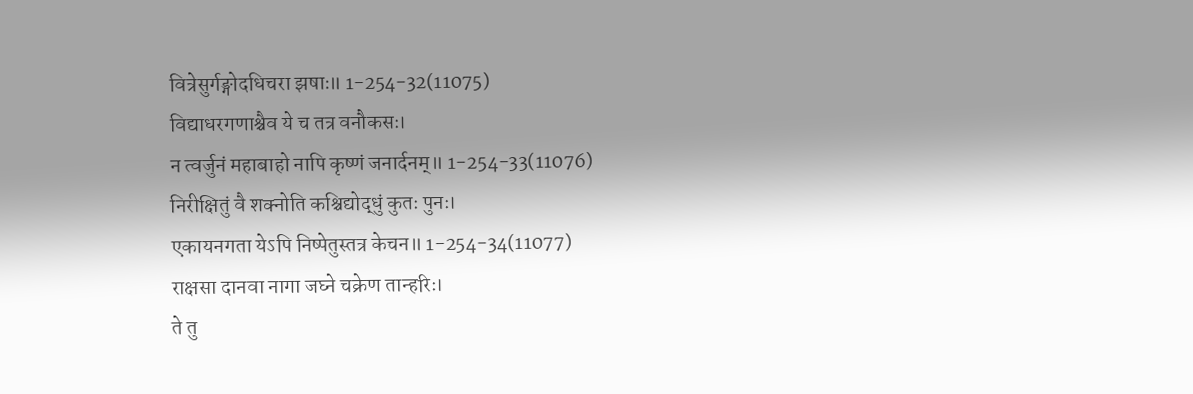वित्रेसुर्गङ्गोदधिचरा झषाः॥ 1-254-32(11075)
विद्याधरगणाश्चैव ये च तत्र वनौकसः।
न त्वर्जुनं महाबाहो नापि कृष्णं जनार्दनम्॥ 1-254-33(11076)
निरीक्षितुं वै शक्नोति कश्चिद्योद्धुं कुतः पुनः।
एकायनगता येऽपि निष्पेतुस्तत्र केचन॥ 1-254-34(11077)
राक्षसा दानवा नागा जघ्ने चक्रेण तान्हरिः।
ते तु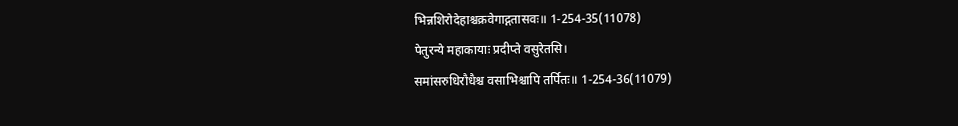भिन्नशिरोदेहाश्चक्रवेगाद्गतासवः॥ 1-254-35(11078)
पेतुरन्ये महाकायाः प्रदीप्ते वसुरेतसि।
समांसरुधिरौधैश्च वसाभिश्चापि तर्पितः॥ 1-254-36(11079)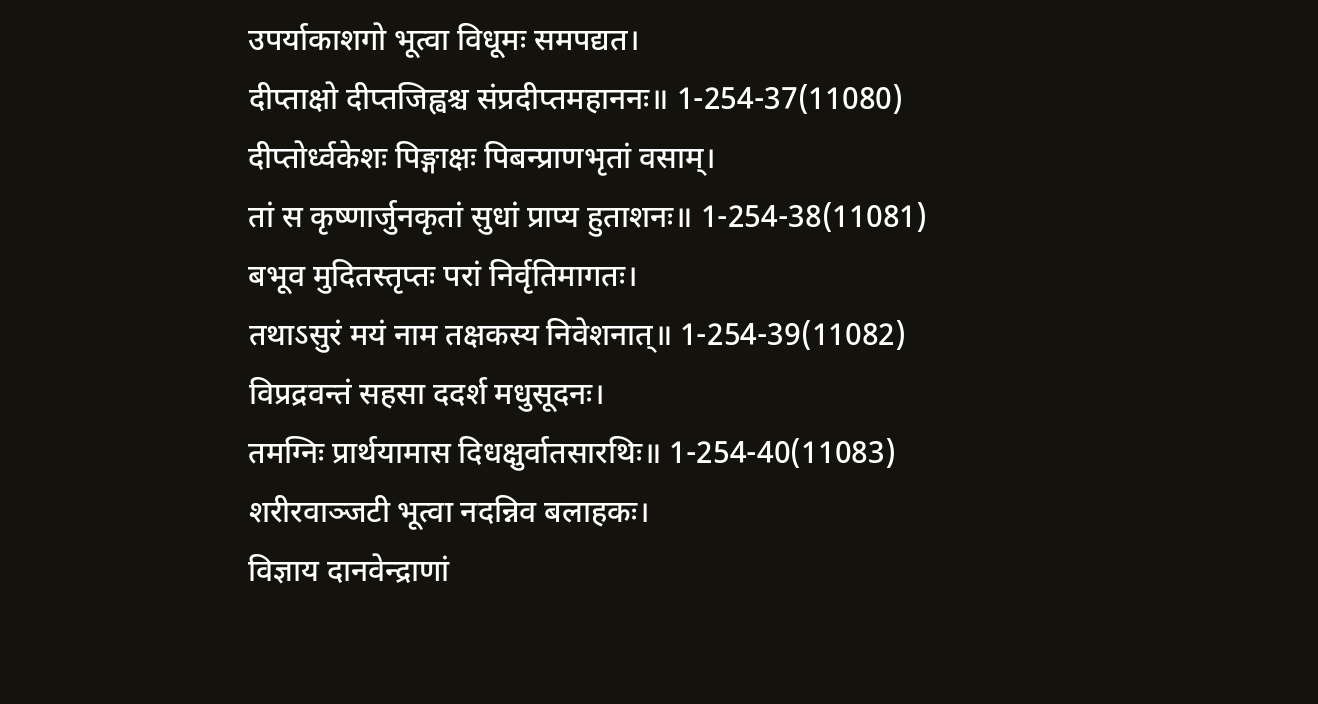उपर्याकाशगो भूत्वा विधूमः समपद्यत।
दीप्ताक्षो दीप्तजिह्वश्च संप्रदीप्तमहाननः॥ 1-254-37(11080)
दीप्तोर्ध्वकेशः पिङ्गाक्षः पिबन्प्राणभृतां वसाम्।
तां स कृष्णार्जुनकृतां सुधां प्राप्य हुताशनः॥ 1-254-38(11081)
बभूव मुदितस्तृप्तः परां निर्वृतिमागतः।
तथाऽसुरं मयं नाम तक्षकस्य निवेशनात्॥ 1-254-39(11082)
विप्रद्रवन्तं सहसा ददर्श मधुसूदनः।
तमग्निः प्रार्थयामास दिधक्षुर्वातसारथिः॥ 1-254-40(11083)
शरीरवाञ्जटी भूत्वा नदन्निव बलाहकः।
विज्ञाय दानवेन्द्राणां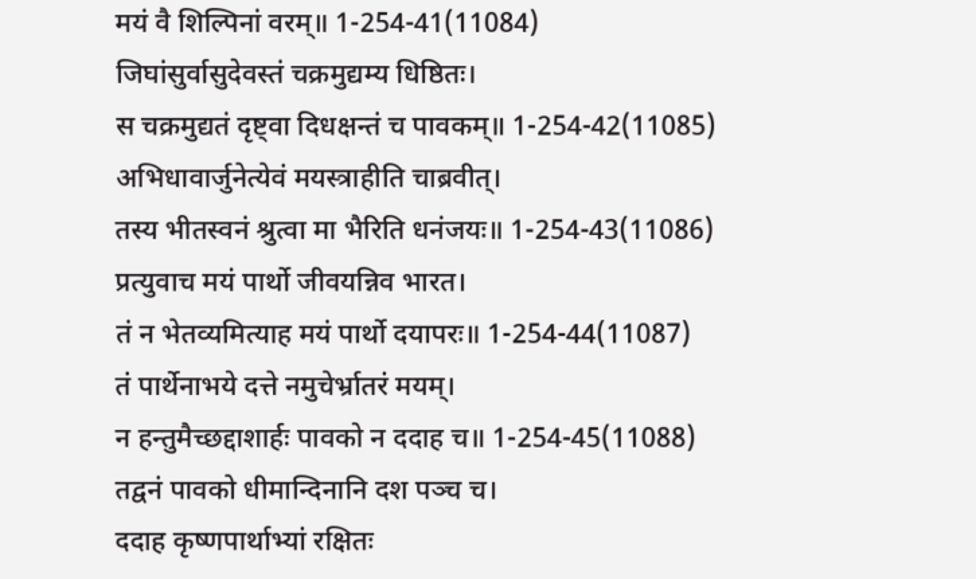मयं वै शिल्पिनां वरम्॥ 1-254-41(11084)
जिघांसुर्वासुदेवस्तं चक्रमुद्यम्य धिष्ठितः।
स चक्रमुद्यतं दृष्ट्वा दिधक्षन्तं च पावकम्॥ 1-254-42(11085)
अभिधावार्जुनेत्येवं मयस्त्राहीति चाब्रवीत्।
तस्य भीतस्वनं श्रुत्वा मा भैरिति धनंजयः॥ 1-254-43(11086)
प्रत्युवाच मयं पार्थो जीवयन्निव भारत।
तं न भेतव्यमित्याह मयं पार्थो दयापरः॥ 1-254-44(11087)
तं पार्थेनाभये दत्ते नमुचेर्भ्रातरं मयम्।
न हन्तुमैच्छद्दाशार्हः पावको न ददाह च॥ 1-254-45(11088)
तद्वनं पावको धीमान्दिनानि दश पञ्च च।
ददाह कृष्णपार्थाभ्यां रक्षितः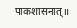पाकशासनात्॥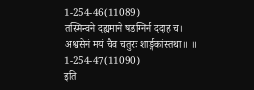1-254-46(11089)
तस्मिन्वने दह्यमाने षडग्निर्न ददाह च।
अश्वसेनं मयं चैव चतुरः शार्ङ्गकांस्तथा॥ ॥ 1-254-47(11090)
इति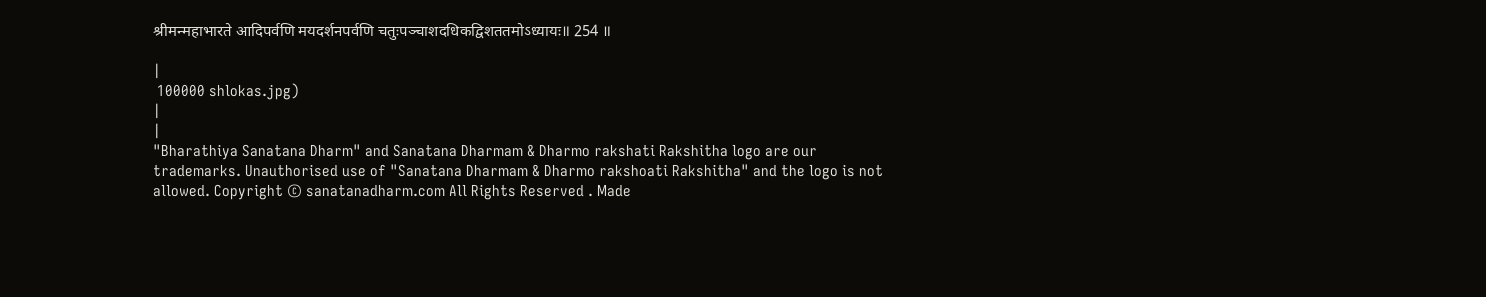श्रीमन्महाभारते आदिपर्वणि मयदर्शनपर्वणि चतुःपञ्चाशदधिकद्विशततमोऽध्यायः॥ 254 ॥

|
 100000 shlokas.jpg)
|
|
"Bharathiya Sanatana Dharm" and Sanatana Dharmam & Dharmo rakshati Rakshitha logo are our trademarks. Unauthorised use of "Sanatana Dharmam & Dharmo rakshoati Rakshitha" and the logo is not allowed. Copyright © sanatanadharm.com All Rights Reserved . Made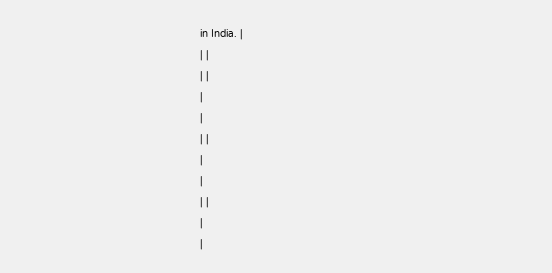in India. |
| |
| |
|
|
| |
|
|
| |
|
|